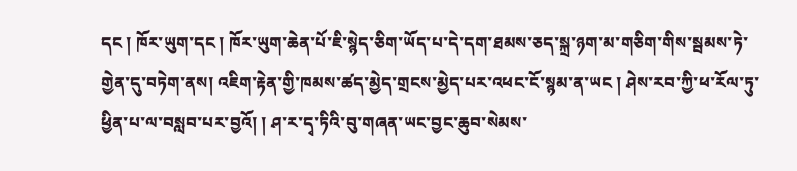དང ། ཁོར་ཡུག་དང ། ཁོར་ཡུག་ཆེན་པོ་ཇི་སྙེད་ཅིག་ཡོད་པ་དེ་དག་ཐམས་ཅད་སྐྲ་ཉག་མ་གཅིག་གིས་སྦམས་ཏེ་གྱེན་དུ་བཏེག་ནས། འཇིག་རྟེན་གྱི་ཁམས་ཚད་མྱེད་གྲངས་མྱེད་པར་འཕང་ངོ་སྙམ་ན་ཡང ། ཤེས་རབ་ཀྱི་ཕ་རོལ་ཏུ་ཕྱིན་པ་ལ་བསླབ་པར་བྱའོ། ། ཤ་ར་དྭ་ཏིའི་བུ་གཞན་ཡང་བྱང་ཆུབ་སེམས་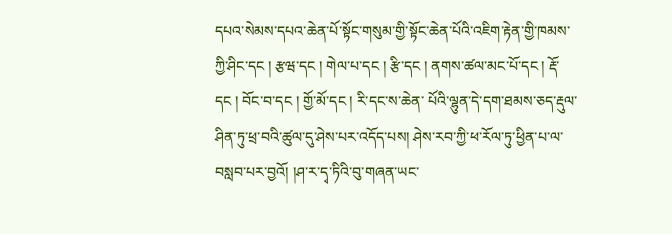དཔའ་སེམས་དཔའ་ཆེན་པོ་སྟོང་གསུམ་གྱི་སྟོང་ཆེན་པོའི་འཇིག་རྟེན་གྱི་ཁམས་ཀྱི་ཤིང་དང ། རྩཝ་དང ། གེལ་པ་དང ། རྩི་དང ། ནགས་ཚལ་མང་པོ་དང ། རྡོ་དང ། བོང་བ་དང ། གྱོ་མོ་དང ། རི་དང་ས་ཆེན་ པོའི་ལྷུན་དེ་དག་ཐམས་ཅད་རྡུལ་ཤིན་ཏུ་ཕྲ་བའི་ཚུལ་དུ་ཤེས་པར་འདོད་པས། ཤེས་རབ་ཀྱི་ཕ་རོལ་ཏུ་ཕྱིན་པ་ལ་བསླབ་པར་བྱའོ། །ཤ་ར་དྭ་ཏིའི་བུ་གཞན་ཡང་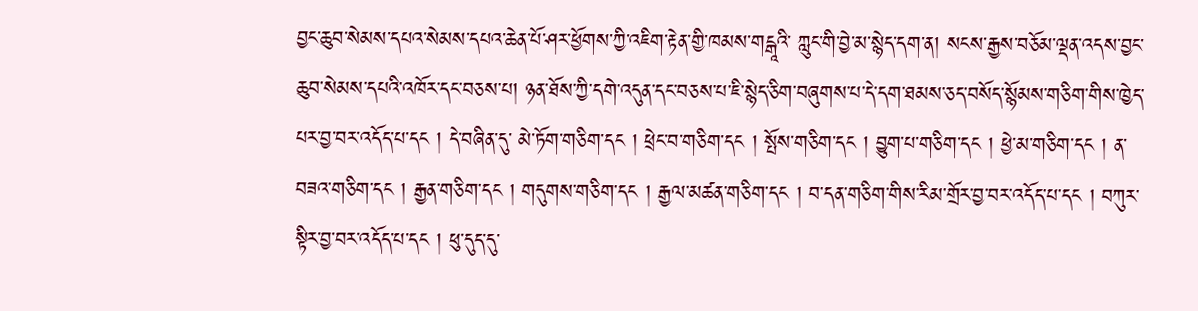བྱང་ཆུབ་སེམས་དཔའ་སེམས་དཔའ་ཆེན་པོ་ཤར་ཕྱོགས་ཀྱི་འཇིག་རྟེན་གྱི་ཁམས་གངྒཱའི་ ཀླུང་གི་བྱེ་མ་སྙེད་དག་ན། སངས་རྒྱས་བཅོམ་ལྡན་འདས་བྱང་ཆུབ་སེམས་དཔའི་འཁོར་དང་བཅས་པ། ཉན་ཐོས་ཀྱི་དགེ་འདུན་དང་བཅས་པ་ཇི་སྙེད་ཅིག་བཞུགས་པ་དེ་དག་ཐམས་ཅད་བསོད་སྙོམས་གཅིག་གིས་ཁྱེད་པར་བྱ་བར་འདོད་པ་དང ། དེ་བཞིན་དུ་ མེ་ཏོག་གཅིག་དང ། ཕྲེང་བ་གཅིག་དང ། སྤོས་གཅིག་དང ། བྱུག་པ་གཅིག་དང ། ཕྱེ་མ་གཅིག་དང ། ན་བཟའ་གཅིག་དང ། རྒྱན་གཅིག་དང ། གདུགས་གཅིག་དང ། རྒྱལ་མཚན་གཅིག་དང ། བ་དན་གཅིག་གིས་རིམ་གྲོར་བྱ་བར་འདོད་པ་དང ། བཀུར་སྟིར་བྱ་བར་འདོད་པ་དང ། ཕུ་དུད་དུ་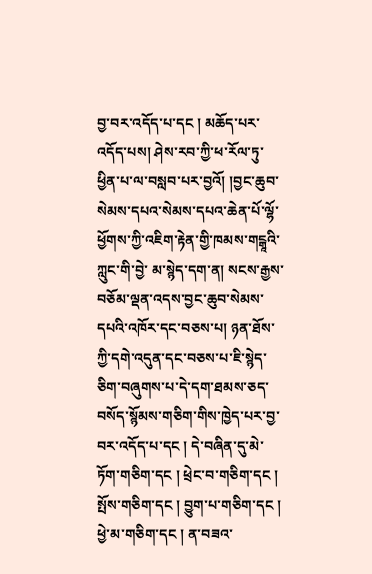བྱ་བར་འདོད་པ་དང ། མཆོད་པར་འདོད་པས། ཤེས་རབ་ཀྱི་ཕ་རོལ་ཏུ་ཕྱིན་པ་ལ་བསླབ་པར་བྱའོ། །བྱང་ཆུབ་སེམས་དཔའ་སེམས་དཔའ་ཆེན་པོ་ལྷོ་ཕྱོགས་ཀྱི་འཇིག་རྟེན་གྱི་ཁམས་གངྒཱའི་ཀླུང་གི་བྱེ་ མ་སྙེད་དག་ན། སངས་རྒྱས་བཅོམ་ལྡན་འདས་བྱང་ཆུབ་སེམས་དཔའི་འཁོར་དང་བཅས་པ། ཉན་ཐོས་ཀྱི་དགེ་འདུན་དང་བཅས་པ་ཇི་སྙེད་ཅིག་བཞུགས་པ་དེ་དག་ཐམས་ཅད་བསོད་སྙོམས་གཅིག་གིས་ཁྱེད་པར་བྱ་བར་འདོད་པ་དང ། དེ་བཞིན་དུ་མེ་
ཏོག་གཅིག་དང ། ཕྲེང་བ་གཅིག་དང ། སྤོས་གཅིག་དང ། བྱུག་པ་གཅིག་དང ། ཕྱེ་མ་གཅིག་དང ། ན་བཟའ་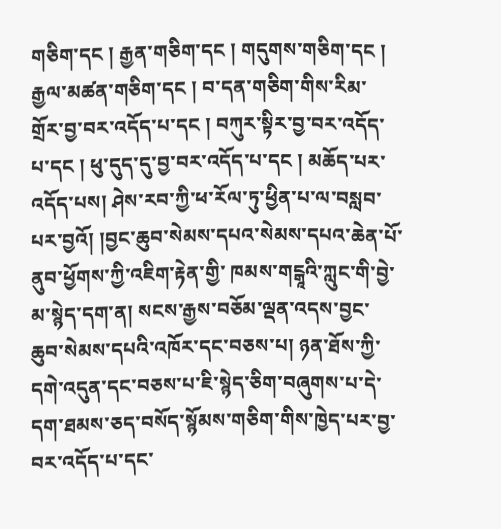གཅིག་དང ། རྒྱན་གཅིག་དང ། གདུགས་གཅིག་དང ། རྒྱལ་མཚན་གཅིག་དང ། བ་དན་གཅིག་གིས་རིམ་ གྲོར་བྱ་བར་འདོད་པ་དང ། བཀུར་སྟིར་བྱ་བར་འདོད་པ་དང ། ཕུ་དུད་དུ་བྱ་བར་འདོད་པ་དང ། མཆོད་པར་འདོད་པས། ཤེས་རབ་ཀྱི་ཕ་རོལ་ཏུ་ཕྱིན་པ་ལ་བསླབ་པར་བྱའོ། །བྱང་ཆུབ་སེམས་དཔའ་སེམས་དཔའ་ཆེན་པོ་ནུབ་ཕྱོགས་ཀྱི་འཇིག་རྟེན་གྱི་ ཁམས་གངྒཱའི་ཀླུང་གི་བྱེ་མ་སྙེད་དག་ན། སངས་རྒྱས་བཅོམ་ལྡན་འདས་བྱང་ཆུབ་སེམས་དཔའི་འཁོར་དང་བཅས་པ། ཉན་ཐོས་ཀྱི་དགེ་འདུན་དང་བཅས་པ་ཇི་སྙེད་ཅིག་བཞུགས་པ་དེ་དག་ཐམས་ཅད་བསོད་སྙོམས་གཅིག་གིས་ཁྱེད་པར་བྱ་བར་འདོད་པ་དང་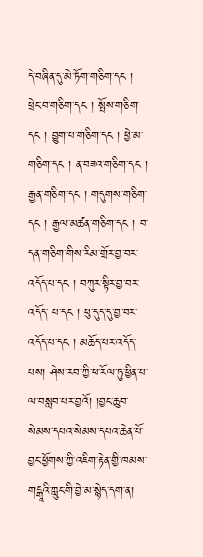དེ་བཞིན་དུ་མེ་ཏོག་གཅིག་དང ། ཕྲེང་བ་གཅིག་དང ། སྤོས་གཅིག་དང ། བྱུག་པ་གཅིག་དང ། ཕྱེ་མ་གཅིག་དང ། ན་བཟའ་གཅིག་དང ། རྒྱན་གཅིག་དང ། གདུགས་གཅིག་དང ། རྒྱལ་མཚན་གཅིག་དང ། བ་དན་གཅིག་གིས་རིམ་གྲོར་བྱ་བར་འདོད་པ་དང ། བཀུར་སྟིར་བྱ་བར་འདོད་ པ་དང ། ཕུ་དུད་དུ་བྱ་བར་འདོད་པ་དང ། མཆོད་པར་འདོད་པས། ཤེས་རབ་ཀྱི་ཕ་རོལ་ཏུ་ཕྱིན་པ་ལ་བསླབ་པར་བྱའོ། །བྱང་ཆུབ་སེམས་དཔའ་སེམས་དཔའ་ཆེན་པོ་བྱང་ཕྱོགས་ཀྱི་འཇིག་རྟེན་གྱི་ཁམས་གངྒཱའི་ཀླུང་གི་བྱེ་མ་སྙེད་དག་ན།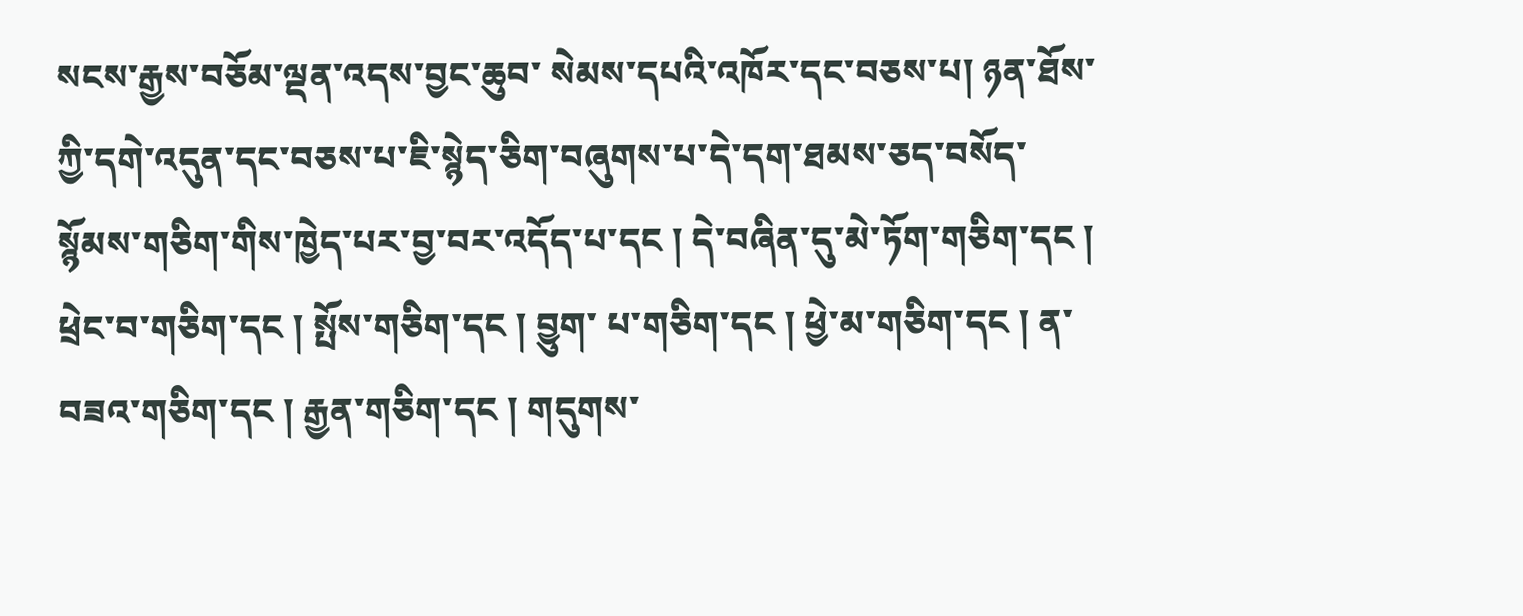སངས་རྒྱས་བཅོམ་ལྡན་འདས་བྱང་ཆུབ་ སེམས་དཔའི་འཁོར་དང་བཅས་པ། ཉན་ཐོས་ཀྱི་དགེ་འདུན་དང་བཅས་པ་ཇི་སྙེད་ཅིག་བཞུགས་པ་དེ་དག་ཐམས་ཅད་བསོད་སྙོམས་གཅིག་གིས་ཁྱེད་པར་བྱ་བར་འདོད་པ་དང ། དེ་བཞིན་དུ་མེ་ཏོག་གཅིག་དང ། ཕྲེང་བ་གཅིག་དང ། སྤོས་གཅིག་དང ། བྱུག་ པ་གཅིག་དང ། ཕྱེ་མ་གཅིག་དང ། ན་བཟའ་གཅིག་དང ། རྒྱན་གཅིག་དང ། གདུགས་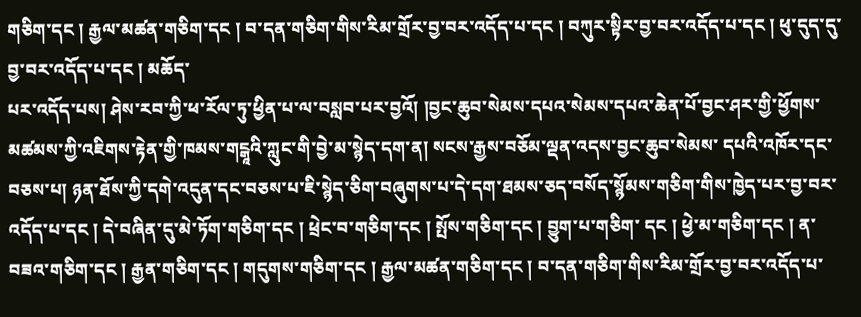གཅིག་དང ། རྒྱལ་མཚན་གཅིག་དང ། བ་དན་གཅིག་གིས་རིམ་གྲོར་བྱ་བར་འདོད་པ་དང ། བཀུར་སྟིར་བྱ་བར་འདོད་པ་དང ། ཕུ་དུད་དུ་བྱ་བར་འདོད་པ་དང ། མཆོད་
པར་འདོད་པས། ཤེས་རབ་ཀྱི་ཕ་རོལ་ཏུ་ཕྱིན་པ་ལ་བསླབ་པར་བྱའོ། །བྱང་ཆུབ་སེམས་དཔའ་སེམས་དཔའ་ཆེན་པོ་བྱང་ཤར་གྱི་ཕྱོགས་མཚམས་ཀྱི་འཇིགས་རྟེན་གྱི་ཁམས་གངྒཱའི་ཀླུང་གི་བྱེ་མ་སྙེད་དག་ན། སངས་རྒྱས་བཅོམ་ལྡན་འདས་བྱང་ཆུབ་སེམས་ དཔའི་འཁོར་དང་བཅས་པ། ཉན་ཐོས་ཀྱི་དགེ་འདུན་དང་བཅས་པ་ཇི་སྙེད་ཅིག་བཞུགས་པ་དེ་དག་ཐམས་ཅད་བསོད་སྙོམས་གཅིག་གིས་ཁྱེད་པར་བྱ་བར་འདོད་པ་དང ། དེ་བཞིན་དུ་མེ་ཏོག་གཅིག་དང ། ཕྲེང་བ་གཅིག་དང ། སྤོས་གཅིག་དང ། བྱུག་པ་གཅིག་ དང ། ཕྱེ་མ་གཅིག་དང ། ན་བཟའ་གཅིག་དང ། རྒྱན་གཅིག་དང ། གདུགས་གཅིག་དང ། རྒྱལ་མཚན་གཅིག་དང ། བ་དན་གཅིག་གིས་རིམ་གྲོར་བྱ་བར་འདོད་པ་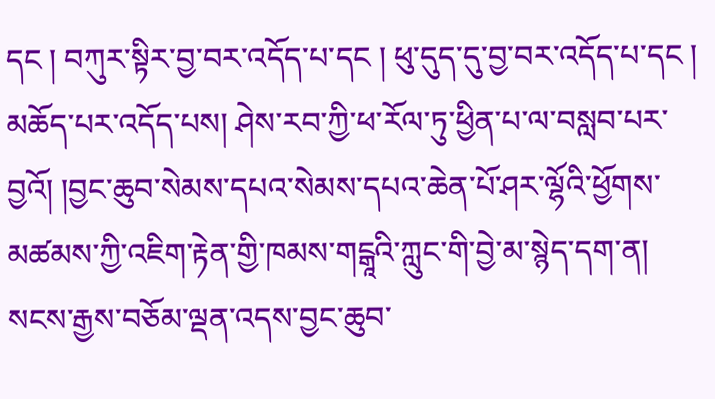དང ། བཀུར་སྟིར་བྱ་བར་འདོད་པ་དང ། ཕུ་དུད་དུ་བྱ་བར་འདོད་པ་དང ། མཆོད་པར་འདོད་པས། ཤེས་རབ་ཀྱི་ཕ་རོལ་ཏུ་ཕྱིན་པ་ལ་བསླབ་པར་བྱའོ། །བྱང་ཆུབ་སེམས་དཔའ་སེམས་དཔའ་ཆེན་པོ་ཤར་ལྷོའི་ཕྱོགས་མཚམས་ཀྱི་འཇིག་རྟེན་གྱི་ཁམས་གངྒཱའི་ཀླུང་གི་བྱེ་མ་སྙེད་དག་ན། སངས་རྒྱས་བཅོམ་ལྡན་འདས་བྱང་ཆུབ་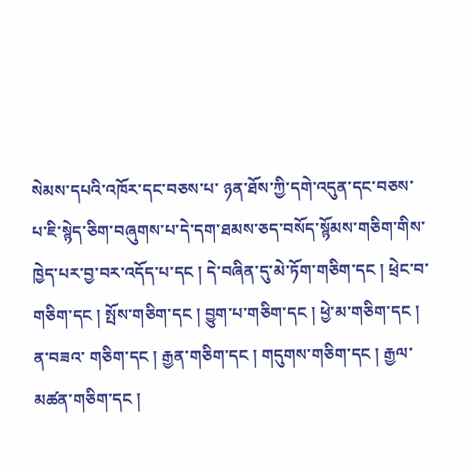སེམས་དཔའི་འཁོར་དང་བཅས་པ་ ཉན་ཐོས་ཀྱི་དགེ་འདུན་དང་བཅས་པ་ཇི་སྙེད་ཅིག་བཞུགས་པ་དེ་དག་ཐམས་ཅད་བསོད་སྙོམས་གཅིག་གིས་ཁྱེད་པར་བྱ་བར་འདོད་པ་དང ། དེ་བཞིན་དུ་མེ་ཏོག་གཅིག་དང ། ཕྲེང་བ་གཅིག་དང ། སྤོས་གཅིག་དང ། བྱུག་པ་གཅིག་དང ། ཕྱེ་མ་གཅིག་དང ། ན་བཟའ་ གཅིག་དང ། རྒྱན་གཅིག་དང ། གདུགས་གཅིག་དང ། རྒྱལ་མཚན་གཅིག་དང །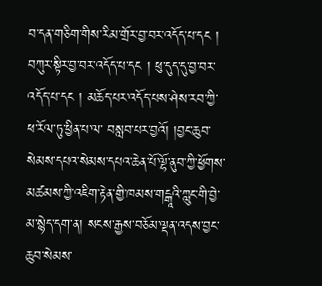བ་དན་གཅིག་གིས་རིམ་གྲོར་བྱ་བར་འདོད་པ་དང ། བཀུར་སྟིར་བྱ་བར་འདོད་པ་དང ། ཕུ་དུད་དུ་བྱ་བར་འདོད་པ་དང ། མཆོད་པར་འདོད་པས་ཤེས་རབ་ཀྱི་ཕ་རོལ་ཏུ་ཕྱིན་པ་ལ་ བསླབ་པར་བྱའོ། །བྱང་ཆུབ་སེམས་དཔའ་སེམས་དཔའ་ཆེན་པོ་ལྷོ་ནུབ་ཀྱི་ཕྱོགས་མཚམས་ཀྱི་འཇིག་རྟེན་གྱི་ཁམས་གངྒཱའི་ཀླུང་གི་བྱེ་མ་སྙེད་དག་ན། སངས་རྒྱས་བཅོམ་ལྡན་འདས་བྱང་ཆུབ་སེམས་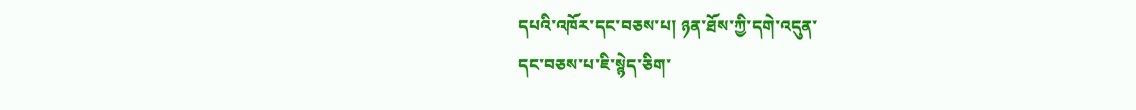དཔའི་འཁོར་དང་བཅས་པ། ཉན་ཐོས་ཀྱི་དགེ་འདུན་
དང་བཅས་པ་ཇི་སྙེད་ཅིག་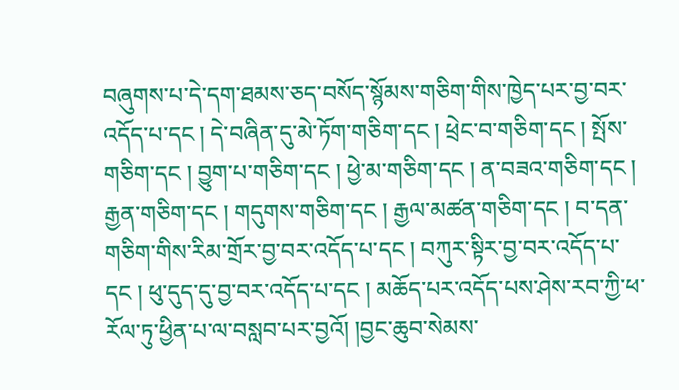བཞུགས་པ་དེ་དག་ཐམས་ཅད་བསོད་སྙོམས་གཅིག་གིས་ཁྱེད་པར་བྱ་བར་འདོད་པ་དང ། དེ་བཞིན་དུ་མེ་ཏོག་གཅིག་དང ། ཕྲེང་བ་གཅིག་དང ། སྤོས་གཅིག་དང ། བྱུག་པ་གཅིག་དང ། ཕྱེ་མ་གཅིག་དང ། ན་བཟའ་གཅིག་དང ། རྒྱན་གཅིག་དང ། གདུགས་གཅིག་དང ། རྒྱལ་མཚན་གཅིག་དང ། བ་དན་གཅིག་གིས་རིམ་གྲོར་བྱ་བར་འདོད་པ་དང ། བཀུར་སྟིར་བྱ་བར་འདོད་པ་དང ། ཕུ་དུད་དུ་བྱ་བར་འདོད་པ་དང ། མཆོད་པར་འདོད་པས་ཤེས་རབ་ཀྱི་ཕ་ རོལ་ཏུ་ཕྱིན་པ་ལ་བསླབ་པར་བྱའོ། །བྱང་ཆུབ་སེམས་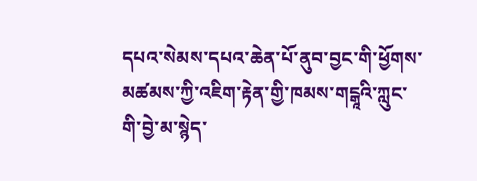དཔའ་སེམས་དཔའ་ཆེན་པོ་ནུབ་བྱང་གི་ཕྱོགས་མཚམས་ཀྱི་འཇིག་རྟེན་གྱི་ཁམས་གངྒཱའི་ཀླུང་གི་བྱེ་མ་སྙེད་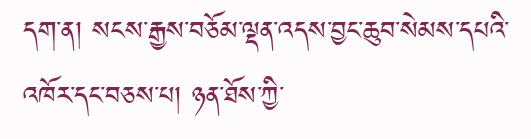དག་ན། སངས་རྒྱས་བཅོམ་ལྡན་འདས་བྱང་ཆུབ་སེམས་དཔའི་འཁོར་དང་བཅས་པ། ཉན་ཐོས་ཀྱི་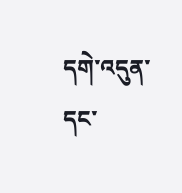དགེ་འདུན་དང་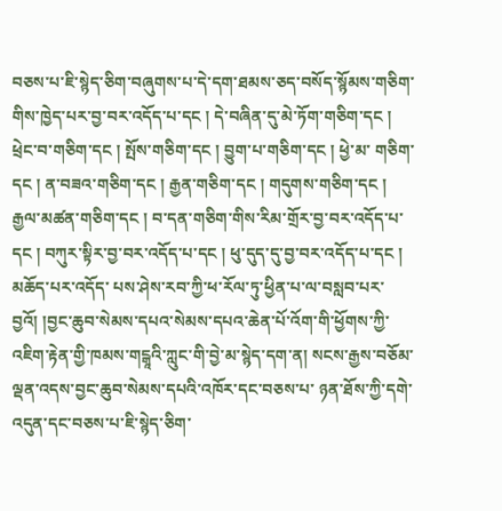བཅས་པ་ཇི་སྙེད་ཅིག་བཞུགས་པ་དེ་དག་ཐམས་ཅད་བསོད་སྙོམས་གཅིག་གིས་ཁྱེད་པར་བྱ་བར་འདོད་པ་དང ། དེ་བཞིན་དུ་མེ་ཏོག་གཅིག་དང ། ཕྲེང་བ་གཅིག་དང ། སྤོས་གཅིག་དང ། བྱུག་པ་གཅིག་དང ། ཕྱེ་མ་ གཅིག་དང ། ན་བཟའ་གཅིག་དང ། རྒྱན་གཅིག་དང ། གདུགས་གཅིག་དང ། རྒྱལ་མཚན་གཅིག་དང ། བ་དན་གཅིག་གིས་རིམ་གྲོར་བྱ་བར་འདོད་པ་དང ། བཀུར་སྟིར་བྱ་བར་འདོད་པ་དང ། ཕུ་དུད་དུ་བྱ་བར་འདོད་པ་དང ། མཆོད་པར་འདོད་ པས་ཤེས་རབ་ཀྱི་ཕ་རོལ་ཏུ་ཕྱིན་པ་ལ་བསླབ་པར་བྱའོ། །བྱང་ཆུབ་སེམས་དཔའ་སེམས་དཔའ་ཆེན་པོ་འོག་གི་ཕྱོགས་ཀྱི་འཇིག་རྟེན་གྱི་ཁམས་གངྒཱའི་ཀླུང་གི་བྱེ་མ་སྙེད་དག་ན། སངས་རྒྱས་བཅོམ་ལྡན་འདས་བྱང་ཆུབ་སེམས་དཔའི་འཁོར་དང་བཅས་པ་ ཉན་ཐོས་ཀྱི་དགེ་འདུན་དང་བཅས་པ་ཇི་སྙེད་ཅིག་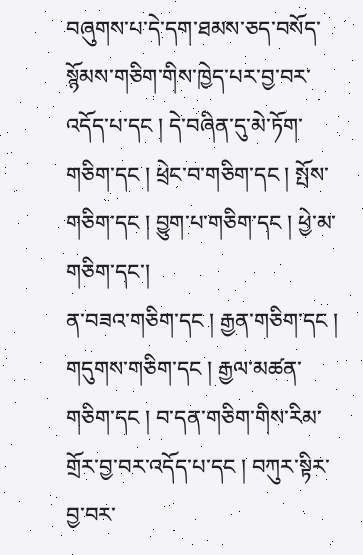བཞུགས་པ་དེ་དག་ཐམས་ཅད་བསོད་སྙོམས་གཅིག་གིས་ཁྱེད་པར་བྱ་བར་འདོད་པ་དང ། དེ་བཞིན་དུ་མེ་ཏོག་གཅིག་དང ། ཕྲེང་བ་གཅིག་དང ། སྤོས་གཅིག་དང ། བྱུག་པ་གཅིག་དང ། ཕྱེ་མ་གཅིག་དང་།
ན་བཟའ་གཅིག་དང ། རྒྱན་གཅིག་དང ། གདུགས་གཅིག་དང ། རྒྱལ་མཚན་གཅིག་དང ། བ་དན་གཅིག་གིས་རིམ་གྲོར་བྱ་བར་འདོད་པ་དང ། བཀུར་སྟིར་བྱ་བར་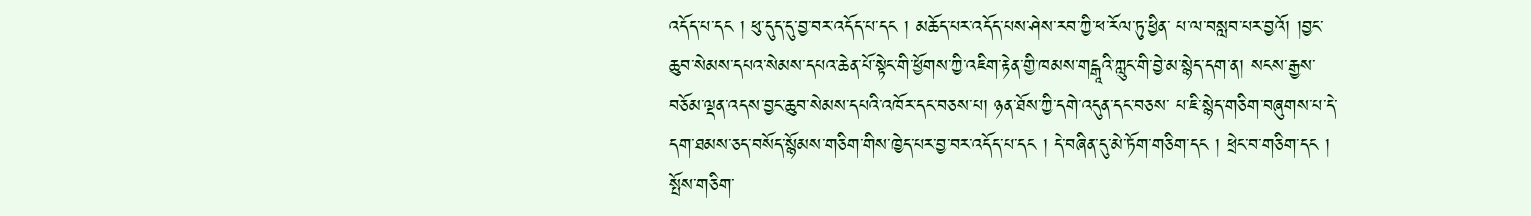འདོད་པ་དང ། ཕུ་དུད་དུ་བྱ་བར་འདོད་པ་དང ། མཆོད་པར་འདོད་པས་ཤེས་རབ་ཀྱི་ཕ་རོལ་ཏུ་ཕྱིན་ པ་ལ་བསླབ་པར་བྱའོ། །བྱང་ཆུབ་སེམས་དཔའ་སེམས་དཔའ་ཆེན་པོ་སྟེང་གི་ཕྱོགས་ཀྱི་འཇིག་རྟེན་གྱི་ཁམས་གངྒཱའི་ཀླུང་གི་བྱེ་མ་སྙེད་དག་ན། སངས་རྒྱས་བཅོམ་ལྡན་འདས་བྱང་ཆུབ་སེམས་དཔའི་འཁོར་དང་བཅས་པ། ཉན་ཐོས་ཀྱི་དགེ་འདུན་དང་བཅས་ པ་ཇི་སྙེད་གཅིག་བཞུགས་པ་དེ་དག་ཐམས་ཅད་བསོད་སྙོམས་གཅིག་གིས་ཁྱེད་པར་བྱ་བར་འདོད་པ་དང ། དེ་བཞིན་དུ་མེ་ཏོག་གཅིག་དང ། ཕྲེང་བ་གཅིག་དང ། སྤོས་གཅིག་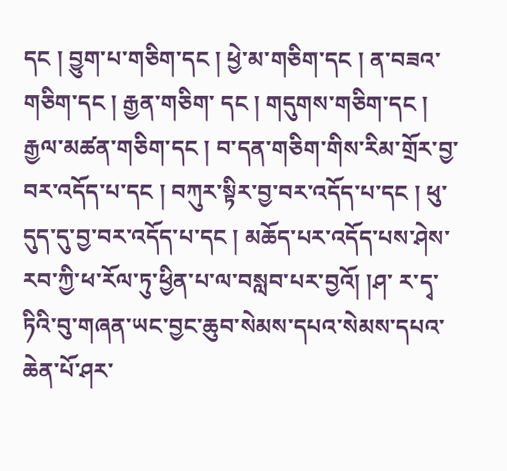དང ། བྱུག་པ་གཅིག་དང ། ཕྱེ་མ་གཅིག་དང ། ན་བཟའ་གཅིག་དང ། རྒྱན་གཅིག་ དང ། གདུགས་གཅིག་དང ། རྒྱལ་མཚན་གཅིག་དང ། བ་དན་གཅིག་གིས་རིམ་གྲོར་བྱ་བར་འདོད་པ་དང ། བཀུར་སྟིར་བྱ་བར་འདོད་པ་དང ། ཕུ་དུད་དུ་བྱ་བར་འདོད་པ་དང ། མཆོད་པར་འདོད་པས་ཤེས་རབ་ཀྱི་ཕ་རོལ་ཏུ་ཕྱིན་པ་ལ་བསླབ་པར་བྱའོ། །ཤ་ ར་དྭ་ཏིའི་བུ་གཞན་ཡང་བྱང་ཆུབ་སེམས་དཔའ་སེམས་དཔའ་ཆེན་པོ་ཤར་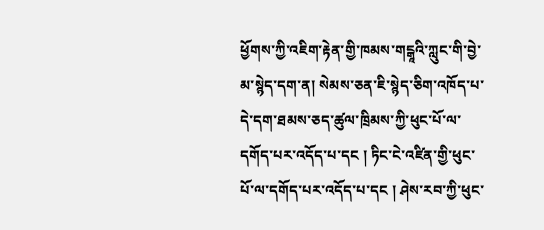ཕྱོགས་ཀྱི་འཇིག་རྟེན་གྱི་ཁམས་གངྒཱའི་ཀླུང་གི་བྱེ་མ་སྙེད་དག་ན། སེམས་ཅན་ཇི་སྙེད་ཅིག་འཁོད་པ་དེ་དག་ཐམས་ཅད་ཚུལ་ཁྲིམས་ཀྱི་ཕུང་པོ་ལ་དགོད་པར་འདོད་པ་དང ། ཏིང་ངེ་འཛིན་གྱི་ཕུང་ པོ་ལ་དགོད་པར་འདོད་པ་དང ། ཤེས་རབ་ཀྱི་ཕུང་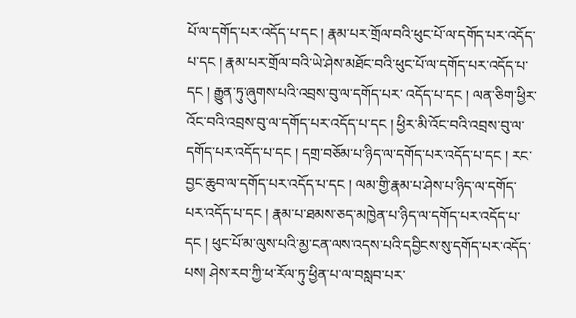པོ་ལ་དགོད་པར་འདོད་པ་དང ། རྣམ་པར་གྲོལ་བའི་ཕུང་པོ་ལ་དགོད་པར་འདོད་པ་དང ། རྣམ་པར་གྲོལ་བའི་ཡེ་ཤེས་མཐོང་བའི་ཕུང་པོ་ལ་དགོད་པར་འདོད་པ་དང ། རྒྱུན་ཏུ་ཞུགས་པའི་འབྲས་བུ་ལ་དགོད་པར་ འདོད་པ་དང ། ལན་ཅིག་ཕྱིར་འོང་བའི་འབྲས་བུ་ལ་དགོད་པར་འདོད་པ་དང ། ཕྱིར་མི་འོང་བའི་འབྲས་བུ་ལ་དགོད་པར་འདོད་པ་དང ། དགྲ་བཅོམ་པ་ཉིད་ལ་དགོད་པར་འདོད་པ་དང ། རང་བྱང་ཆུབ་ལ་དགོད་པར་འདོད་པ་དང ། ལམ་གྱི་རྣམ་པ་ཤེས་པ་ཉིད་ལ་དགོད་
པར་འདོད་པ་དང ། རྣམ་པ་ཐམས་ཅད་མཁྱེན་པ་ཉིད་ལ་དགོད་པར་འདོད་པ་དང ། ཕུང་པོ་མ་ལུས་པའི་མྱ་ངན་ལས་འདས་པའི་དབྱིངས་སུ་དགོད་པར་འདོད་པས། ཤེས་རབ་ཀྱི་ཕ་རོལ་ཏུ་ཕྱིན་པ་ལ་བསླབ་པར་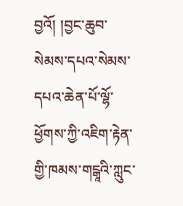བྱའོ། །བྱང་ཆུབ་ སེམས་དཔའ་སེམས་དཔའ་ཆེན་པོ་ལྷོ་ཕྱོགས་ཀྱི་འཇིག་རྟེན་གྱི་ཁམས་གངྒཱའི་ཀླུང་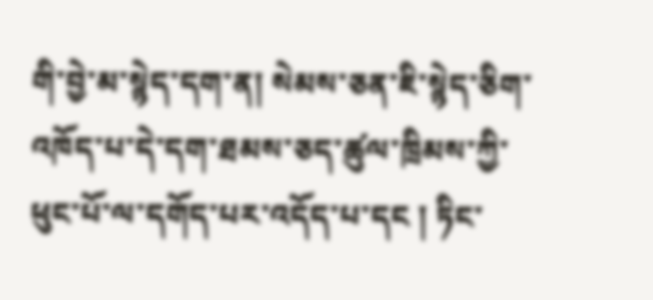གི་བྱེ་མ་སྙེད་དག་ན། སེམས་ཅན་ཇི་སྙེད་ཅིག་འཁོད་པ་དེ་དག་ཐམས་ཅད་ཚུལ་ཁྲིམས་ཀྱི་ཕུང་པོ་ལ་དགོད་པར་འདོད་པ་དང ། ཏིང་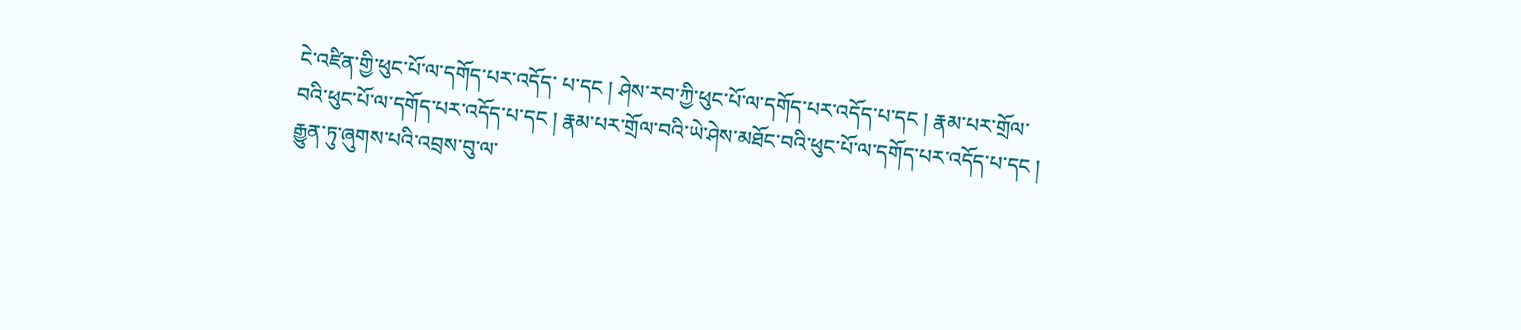ངེ་འཛིན་གྱི་ཕུང་པོ་ལ་དགོད་པར་འདོད་ པ་དང ། ཤེས་རབ་ཀྱི་ཕུང་པོ་ལ་དགོད་པར་འདོད་པ་དང ། རྣམ་པར་གྲོལ་བའི་ཕུང་པོ་ལ་དགོད་པར་འདོད་པ་དང ། རྣམ་པར་གྲོལ་བའི་ཡེ་ཤེས་མཐོང་བའི་ཕུང་པོ་ལ་དགོད་པར་འདོད་པ་དང ། རྒྱུན་ཏུ་ཞུགས་པའི་འབྲས་བུ་ལ་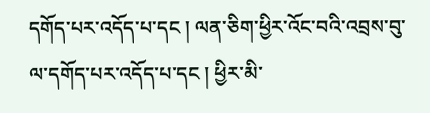དགོད་པར་འདོད་པ་དང ། ལན་ཅིག་ཕྱིར་འོང་བའི་འབྲས་བུ་ལ་དགོད་པར་འདོད་པ་དང ། ཕྱིར་མི་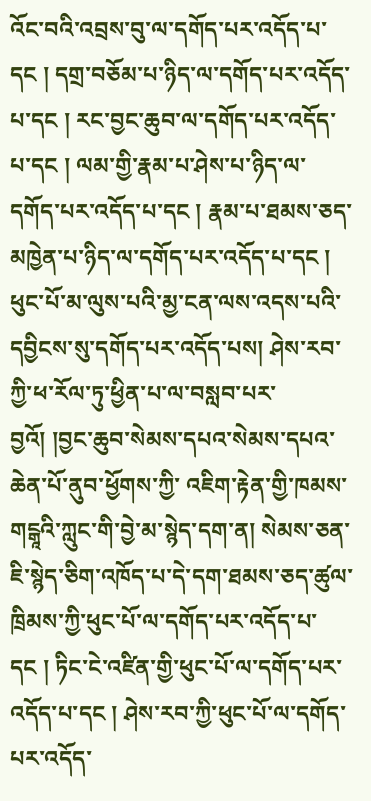འོང་བའི་འབྲས་བུ་ལ་དགོད་པར་འདོད་པ་དང ། དགྲ་བཅོམ་པ་ཉིད་ལ་དགོད་པར་འདོད་པ་དང ། རང་བྱང་ཆུབ་ལ་དགོད་པར་འདོད་པ་དང ། ལམ་གྱི་རྣམ་པ་ཤེས་པ་ཉིད་ལ་དགོད་པར་འདོད་པ་དང ། རྣམ་པ་ཐམས་ཅད་མཁྱེན་པ་ཉིད་ལ་དགོད་པར་འདོད་པ་དང ། ཕུང་པོ་མ་ལུས་པའི་མྱ་ངན་ལས་འདས་པའི་དབྱིངས་སུ་དགོད་པར་འདོད་པས། ཤེས་རབ་ཀྱི་ཕ་རོལ་ཏུ་ཕྱིན་པ་ལ་བསླབ་པར་བྱའོ། །བྱང་ཆུབ་སེམས་དཔའ་སེམས་དཔའ་ཆེན་པོ་ནུབ་ཕྱོགས་ཀྱི་ འཇིག་རྟེན་གྱི་ཁམས་གངྒཱའི་ཀླུང་གི་བྱེ་མ་སྙེད་དག་ན། སེམས་ཅན་ཇི་སྙེད་ཅིག་འཁོད་པ་དེ་དག་ཐམས་ཅད་ཚུལ་ཁྲིམས་ཀྱི་ཕུང་པོ་ལ་དགོད་པར་འདོད་པ་དང ། ཏིང་ངེ་འཛིན་གྱི་ཕུང་པོ་ལ་དགོད་པར་འདོད་པ་དང ། ཤེས་རབ་ཀྱི་ཕུང་པོ་ལ་དགོད་པར་འདོད་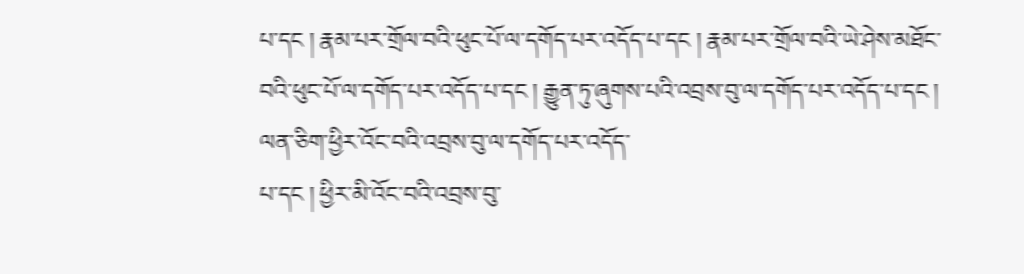པ་དང ། རྣམ་པར་གྲོལ་བའི་ཕུང་པོ་ལ་དགོད་པར་འདོད་པ་དང ། རྣམ་པར་གྲོལ་བའི་ཡེ་ཤེས་མཐོང་བའི་ཕུང་པོ་ལ་དགོད་པར་འདོད་པ་དང ། རྒྱུན་ཏུ་ཞུགས་པའི་འབྲས་བུ་ལ་དགོད་པར་འདོད་པ་དང ། ལན་ཅིག་ཕྱིར་འོང་བའི་འབྲས་བུ་ལ་དགོད་པར་འདོད་
པ་དང ། ཕྱིར་མི་འོང་བའི་འབྲས་བུ་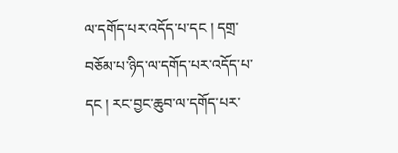ལ་དགོད་པར་འདོད་པ་དང ། དགྲ་བཅོམ་པ་ཉིད་ལ་དགོད་པར་འདོད་པ་དང ། རང་བྱང་ཆུབ་ལ་དགོད་པར་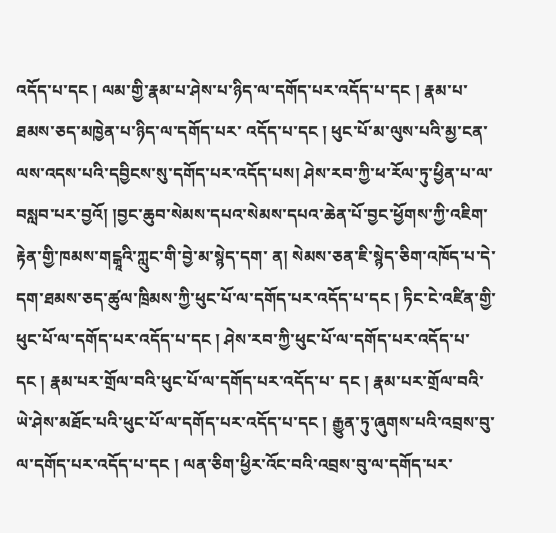འདོད་པ་དང ། ལམ་གྱི་རྣམ་པ་ཤེས་པ་ཉིད་ལ་དགོད་པར་འདོད་པ་དང ། རྣམ་པ་ཐམས་ཅད་མཁྱེན་པ་ཉིད་ལ་དགོད་པར་ འདོད་པ་དང ། ཕུང་པོ་མ་ལུས་པའི་མྱ་ངན་ལས་འདས་པའི་དབྱིངས་སུ་དགོད་པར་འདོད་པས། ཤེས་རབ་ཀྱི་ཕ་རོལ་ཏུ་ཕྱིན་པ་ལ་བསླབ་པར་བྱའོ། །བྱང་ཆུབ་སེམས་དཔའ་སེམས་དཔའ་ཆེན་པོ་བྱང་ཕྱོགས་ཀྱི་འཇིག་རྟེན་གྱི་ཁམས་གངྒཱའི་ཀླུང་གི་བྱེ་མ་སྙེད་དག་ ན། སེམས་ཅན་ཇི་སྙེད་ཅིག་འཁོད་པ་དེ་དག་ཐམས་ཅད་ཚུལ་ཁྲིམས་ཀྱི་ཕུང་པོ་ལ་དགོད་པར་འདོད་པ་དང ། ཏིང་ངེ་འཛིན་གྱི་ཕུང་པོ་ལ་དགོད་པར་འདོད་པ་དང ། ཤེས་རབ་ཀྱི་ཕུང་པོ་ལ་དགོད་པར་འདོད་པ་དང ། རྣམ་པར་གྲོལ་བའི་ཕུང་པོ་ལ་དགོད་པར་འདོད་པ་ དང ། རྣམ་པར་གྲོལ་བའི་ཡེ་ཤེས་མཐོང་པའི་ཕུང་པོ་ལ་དགོད་པར་འདོད་པ་དང ། རྒྱུན་ཏུ་ཞུགས་པའི་འབྲས་བུ་ལ་དགོད་པར་འདོད་པ་དང ། ལན་ཅིག་ཕྱིར་འོང་བའི་འབྲས་བུ་ལ་དགོད་པར་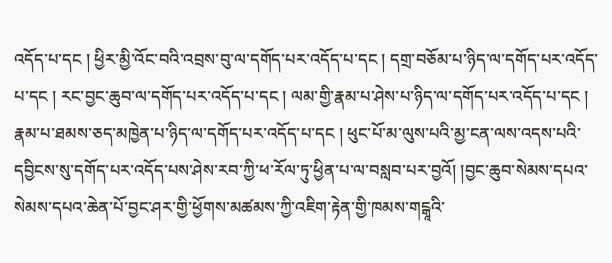འདོད་པ་དང ། ཕྱིར་མྱི་འོང་བའི་འབྲས་བུ་ལ་དགོད་པར་འདོད་པ་དང ། དགྲ་བཅོམ་པ་ཉིད་ལ་དགོད་པར་འདོད་པ་དང ། རང་བྱང་ཆུབ་ལ་དགོད་པར་འདོད་པ་དང ། ལམ་གྱི་རྣམ་པ་ཤེས་པ་ཉིད་ལ་དགོད་པར་འདོད་པ་དང ། རྣམ་པ་ཐམས་ཅད་མཁྱེན་པ་ཉིད་ལ་དགོད་པར་འདོད་པ་དང ། ཕུང་པོ་མ་ལུས་པའི་མྱ་ངན་ལས་འདས་པའི་ དབྱིངས་སུ་དགོད་པར་འདོད་པས་ཤེས་རབ་ཀྱི་ཕ་རོལ་ཏུ་ཕྱིན་པ་ལ་བསླབ་པར་བྱའོ། །བྱང་ཆུབ་སེམས་དཔའ་སེམས་དཔའ་ཆེན་པོ་བྱང་ཤར་གྱི་ཕྱོགས་མཚམས་ཀྱི་འཇིག་རྟེན་གྱི་ཁམས་གངྒཱའི་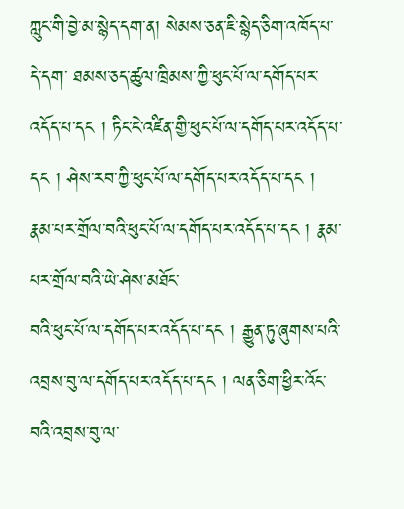ཀླུང་གི་བྱེ་མ་སྙེད་དག་ན། སེམས་ཅན་ཇི་སྙེད་ཅིག་འཁོད་པ་དེ་དག་ ཐམས་ཅད་ཚུལ་ཁྲིམས་ཀྱི་ཕུང་པོ་ལ་དགོད་པར་འདོད་པ་དང ། ཏིང་ངེ་འཛིན་གྱི་ཕུང་པོ་ལ་དགོད་པར་འདོད་པ་དང ། ཤེས་རབ་ཀྱི་ཕུང་པོ་ལ་དགོད་པར་འདོད་པ་དང ། རྣམ་པར་གྲོལ་བའི་ཕུང་པོ་ལ་དགོད་པར་འདོད་པ་དང ། རྣམ་པར་གྲོལ་བའི་ཡེ་ཤེས་མཐོང་
བའི་ཕུང་པོ་ལ་དགོད་པར་འདོད་པ་དང ། རྒྱུན་ཏུ་ཞུགས་པའི་འབྲས་བུ་ལ་དགོད་པར་འདོད་པ་དང ། ལན་ཅིག་ཕྱིར་འོང་བའི་འབྲས་བུ་ལ་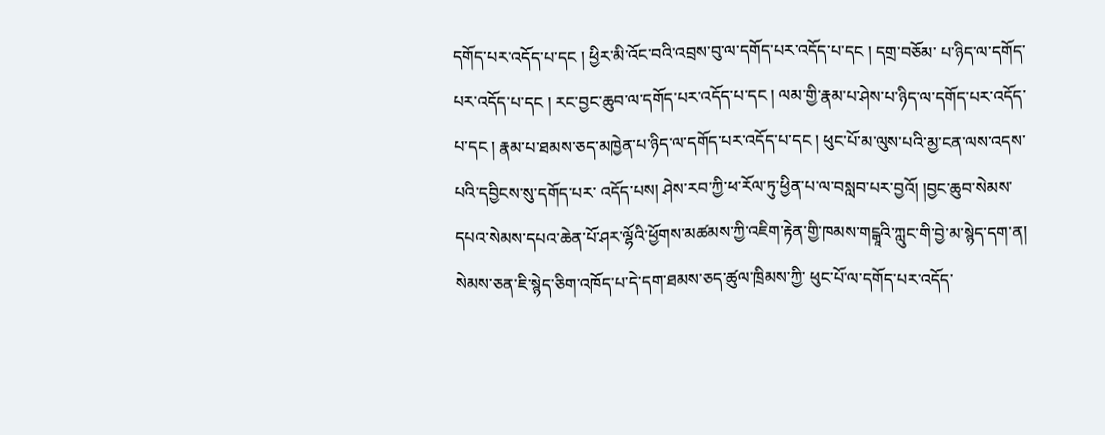དགོད་པར་འདོད་པ་དང ། ཕྱིར་མི་འོང་བའི་འབྲས་བུ་ལ་དགོད་པར་འདོད་པ་དང ། དགྲ་བཅོམ་ པ་ཉིད་ལ་དགོད་པར་འདོད་པ་དང ། རང་བྱང་ཆུབ་ལ་དགོད་པར་འདོད་པ་དང ། ལམ་གྱི་རྣམ་པ་ཤེས་པ་ཉིད་ལ་དགོད་པར་འདོད་པ་དང ། རྣམ་པ་ཐམས་ཅད་མཁྱེན་པ་ཉིད་ལ་དགོད་པར་འདོད་པ་དང ། ཕུང་པོ་མ་ལུས་པའི་མྱ་ངན་ལས་འདས་པའི་དབྱིངས་སུ་དགོད་པར་ འདོད་པས། ཤེས་རབ་ཀྱི་ཕ་རོལ་ཏུ་ཕྱིན་པ་ལ་བསླབ་པར་བྱའོ། །བྱང་ཆུབ་སེམས་དཔའ་སེམས་དཔའ་ཆེན་པོ་ཤར་ལྷོའི་ཕྱོགས་མཚམས་ཀྱི་འཇིག་རྟེན་གྱི་ཁམས་གངྒཱའི་ཀླུང་གི་བྱེ་མ་སྙེད་དག་ན། སེམས་ཅན་ཇི་སྙེད་ཅིག་འཁོད་པ་དེ་དག་ཐམས་ཅད་ཚུལ་ཁྲིམས་ཀྱི་ ཕུང་པོ་ལ་དགོད་པར་འདོད་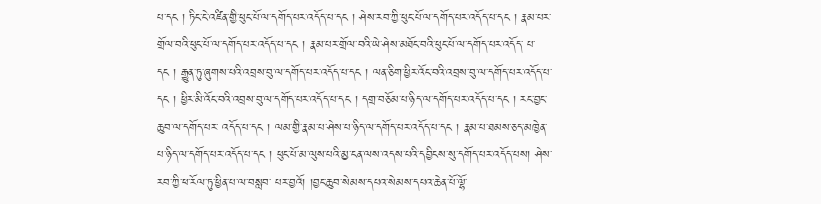པ་དང ། ཏིང་ངེ་འཛིན་གྱི་ཕུང་པོ་ལ་དགོད་པར་འདོད་པ་དང ། ཤེས་རབ་ཀྱི་ཕུང་པོ་ལ་དགོད་པར་འདོད་པ་དང ། རྣམ་པར་གྲོལ་བའི་ཕུང་པོ་ལ་དགོད་པར་འདོད་པ་དང ། རྣམ་པར་གྲོལ་བའི་ཡེ་ཤེས་མཐོང་བའི་ཕུང་པོ་ལ་དགོད་པར་འདོད་ པ་དང ། རྒྱུན་ཏུ་ཞུགས་པའི་འབྲས་བུ་ལ་དགོད་པར་འདོད་པ་དང ། ལན་ཅིག་ཕྱིར་འོང་བའི་འབྲས་བུ་ལ་དགོད་པར་འདོད་པ་དང ། ཕྱིར་མི་འོང་བའི་འབྲས་བུ་ལ་དགོད་པར་འདོད་པ་དང ། དགྲ་བཅོམ་པ་ཉིད་ལ་དགོད་པར་འདོད་པ་དང ། རང་བྱང་ཆུབ་ལ་དགོད་པར་ འདོད་པ་དང ། ལམ་གྱི་རྣམ་པ་ཤེས་པ་ཉིད་ལ་དགོད་པར་འདོད་པ་དང ། རྣམ་པ་ཐམས་ཅད་མཁྱེན་པ་ཉིད་ལ་དགོད་པར་འདོད་པ་དང ། ཕུང་པོ་མ་ལུས་པའི་མྱ་ངན་ལས་འདས་པའི་དབྱིངས་སུ་དགོད་པར་འདོད་པས། ཤེས་རབ་ཀྱི་ཕ་རོལ་ཏུ་ཕྱིན་པ་ལ་བསླབ་ པར་བྱའོ། །བྱང་ཆུབ་སེམས་དཔའ་སེམས་དཔའ་ཆེན་པོ་ལྷོ་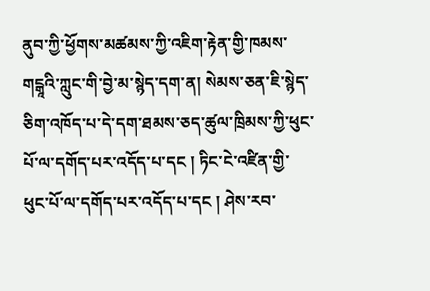ནུབ་ཀྱི་ཕྱོགས་མཚམས་ཀྱི་འཇིག་རྟེན་གྱི་ཁམས་གངྒཱའི་ཀླུང་གི་བྱེ་མ་སྙེད་དག་ན། སེམས་ཅན་ཇི་སྙེད་ཅིག་འཁོད་པ་དེ་དག་ཐམས་ཅད་ཚུལ་ཁྲིམས་ཀྱི་ཕུང་པོ་ལ་དགོད་པར་འདོད་པ་དང ། ཏིང་ངེ་འཛིན་གྱི་
ཕུང་པོ་ལ་དགོད་པར་འདོད་པ་དང ། ཤེས་རབ་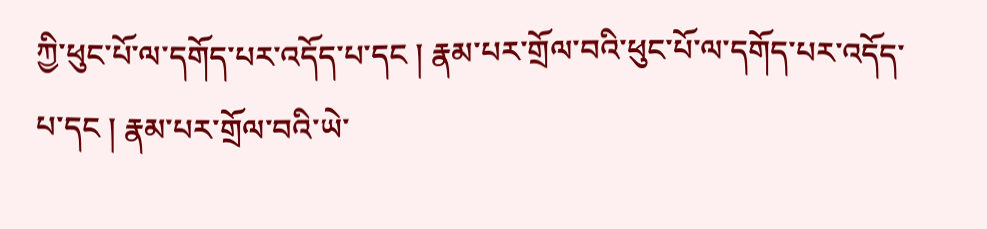ཀྱི་ཕུང་པོ་ལ་དགོད་པར་འདོད་པ་དང ། རྣམ་པར་གྲོལ་བའི་ཕུང་པོ་ལ་དགོད་པར་འདོད་པ་དང ། རྣམ་པར་གྲོལ་བའི་ཡེ་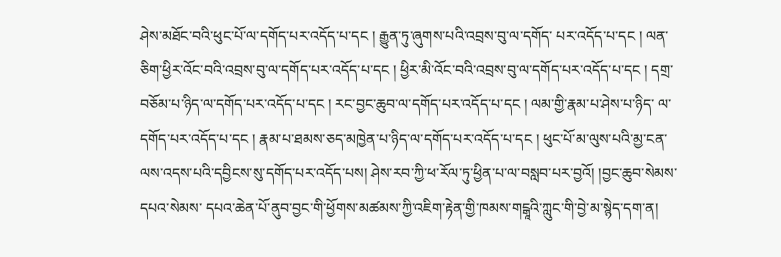ཤེས་མཐོང་བའི་ཕུང་པོ་ལ་དགོད་པར་འདོད་པ་དང ། རྒྱུན་ཏུ་ཞུགས་པའི་འབྲས་བུ་ལ་དགོད་ པར་འདོད་པ་དང ། ལན་ཅིག་ཕྱིར་འོང་བའི་འབྲས་བུ་ལ་དགོད་པར་འདོད་པ་དང ། ཕྱིར་མི་འོང་བའི་འབྲས་བུ་ལ་དགོད་པར་འདོད་པ་དང ། དགྲ་བཅོམ་པ་ཉིད་ལ་དགོད་པར་འདོད་པ་དང ། རང་བྱང་ཆུབ་ལ་དགོད་པར་འདོད་པ་དང ། ལམ་གྱི་རྣམ་པ་ཤེས་པ་ཉིད་ ལ་དགོད་པར་འདོད་པ་དང ། རྣམ་པ་ཐམས་ཅད་མཁྱེན་པ་ཉིད་ལ་དགོད་པར་འདོད་པ་དང ། ཕུང་པོ་མ་ལུས་པའི་མྱ་ངན་ལས་འདས་པའི་དབྱིངས་སུ་དགོད་པར་འདོད་པས། ཤེས་རབ་ཀྱི་ཕ་རོལ་ཏུ་ཕྱིན་པ་ལ་བསླབ་པར་བྱའོ། །བྱང་ཆུབ་སེམས་དཔའ་སེམས་ དཔའ་ཆེན་པོ་ནུབ་བྱང་གི་ཕྱོགས་མཚམས་ཀྱི་འཇིག་རྟེན་གྱི་ཁམས་གངྒཱའི་ཀླུང་གི་བྱེ་མ་སྙེད་དག་ན།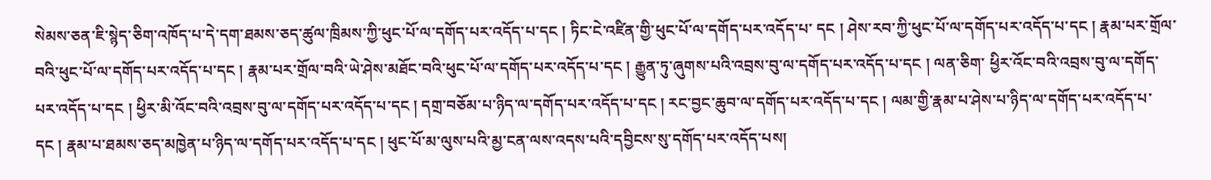སེམས་ཅན་ཇི་སྙེད་ཅིག་འཁོད་པ་དེ་དག་ཐམས་ཅད་ཚུལ་ཁྲིམས་ཀྱི་ཕུང་པོ་ལ་དགོད་པར་འདོད་པ་དང ། ཏིང་ངེ་འཛིན་གྱི་ཕུང་པོ་ལ་དགོད་པར་འདོད་པ་ དང ། ཤེས་རབ་ཀྱི་ཕུང་པོ་ལ་དགོད་པར་འདོད་པ་དང ། རྣམ་པར་གྲོལ་བའི་ཕུང་པོ་ལ་དགོད་པར་འདོད་པ་དང ། རྣམ་པར་གྲོལ་བའི་ཡེ་ཤེས་མཐོང་བའི་ཕུང་པོ་ལ་དགོད་པར་འདོད་པ་དང ། རྒྱུན་ཏུ་ཞུགས་པའི་འབྲས་བུ་ལ་དགོད་པར་འདོད་པ་དང ། ལན་ཅིག་ ཕྱིར་འོང་བའི་འབྲས་བུ་ལ་དགོད་པར་འདོད་པ་དང ། ཕྱིར་མི་འོང་བའི་འབྲས་བུ་ལ་དགོད་པར་འདོད་པ་དང ། དགྲ་བཅོམ་པ་ཉིད་ལ་དགོད་པར་འདོད་པ་དང ། རང་བྱང་ཆུབ་ལ་དགོད་པར་འདོད་པ་དང ། ལམ་གྱི་རྣམ་པ་ཤེས་པ་ཉིད་ལ་དགོད་པར་འདོད་པ་དང ། རྣམ་པ་ཐམས་ཅད་མཁྱེན་པ་ཉིད་ལ་དགོད་པར་འདོད་པ་དང ། ཕུང་པོ་མ་ལུས་པའི་མྱ་ངན་ལས་འདས་པའི་དབྱིངས་སུ་དགོད་པར་འདོད་པས།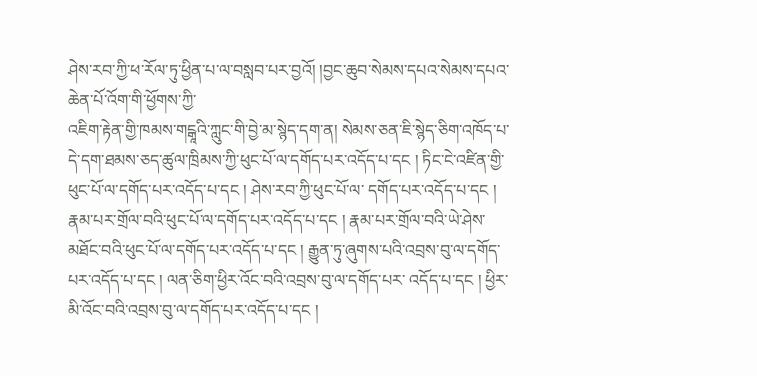ཤེས་རབ་ཀྱི་ཕ་རོལ་ཏུ་ཕྱིན་པ་ལ་བསླབ་པར་བྱའོ། །བྱང་ཆུབ་སེམས་དཔའ་སེམས་དཔའ་ཆེན་པོ་འོག་གི་ཕྱོགས་ཀྱི་
འཇིག་རྟེན་གྱི་ཁམས་གངྒཱའི་ཀླུང་གི་བྱེ་མ་སྙེད་དག་ན། སེམས་ཅན་ཇི་སྙེད་ཅིག་འཁོད་པ་དེ་དག་ཐམས་ཅད་ཚུལ་ཁྲིམས་ཀྱི་ཕུང་པོ་ལ་དགོད་པར་འདོད་པ་དང ། ཏིང་ངེ་འཛིན་གྱི་ཕུང་པོ་ལ་དགོད་པར་འདོད་པ་དང ། ཤེས་རབ་ཀྱི་ཕུང་པོ་ལ་ དགོད་པར་འདོད་པ་དང ། རྣམ་པར་གྲོལ་བའི་ཕུང་པོ་ལ་དགོད་པར་འདོད་པ་དང ། རྣམ་པར་གྲོལ་བའི་ཡེ་ཤེས་མཐོང་བའི་ཕུང་པོ་ལ་དགོད་པར་འདོད་པ་དང ། རྒྱུན་ཏུ་ཞུགས་པའི་འབྲས་བུ་ལ་དགོད་པར་འདོད་པ་དང ། ལན་ཅིག་ཕྱིར་འོང་བའི་འབྲས་བུ་ལ་དགོད་པར་ འདོད་པ་དང ། ཕྱིར་མི་འོང་བའི་འབྲས་བུ་ལ་དགོད་པར་འདོད་པ་དང །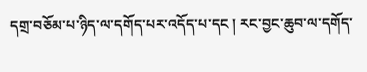དགྲ་བཅོམ་པ་ཉིད་ལ་དགོད་པར་འདོད་པ་དང ། རང་བྱང་ཆུབ་ལ་དགོད་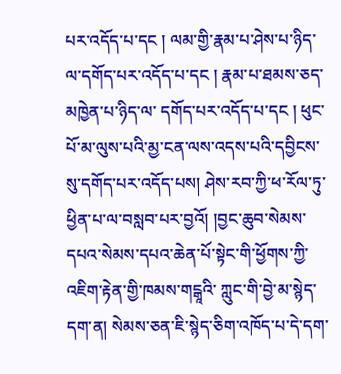པར་འདོད་པ་དང ། ལམ་གྱི་རྣམ་པ་ཤེས་པ་ཉིད་ལ་དགོད་པར་འདོད་པ་དང ། རྣམ་པ་ཐམས་ཅད་མཁྱེན་པ་ཉིད་ལ་ དགོད་པར་འདོད་པ་དང ། ཕུང་པོ་མ་ལུས་པའི་མྱ་ངན་ལས་འདས་པའི་དབྱིངས་སུ་དགོད་པར་འདོད་པས། ཤེས་རབ་ཀྱི་ཕ་རོལ་ཏུ་ཕྱིན་པ་ལ་བསླབ་པར་བྱའོ། །བྱང་ཆུབ་སེམས་དཔའ་སེམས་དཔའ་ཆེན་པོ་སྟེང་གི་ཕྱོགས་ཀྱི་འཇིག་རྟེན་གྱི་ཁམས་གངྒཱའི་ ཀླུང་གི་བྱེ་མ་སྙེད་དག་ན། སེམས་ཅན་ཇི་སྙེད་ཅིག་འཁོད་པ་དེ་དག་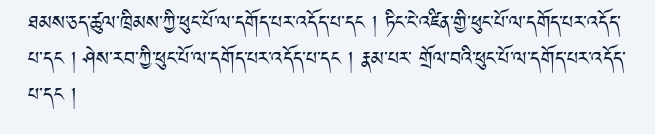ཐམས་ཅད་ཚུལ་ཁྲིམས་ཀྱི་ཕུང་པོ་ལ་དགོད་པར་འདོད་པ་དང ། ཏིང་ངེ་འཛིན་གྱི་ཕུང་པོ་ལ་དགོད་པར་འདོད་པ་དང ། ཤེས་རབ་ཀྱི་ཕུང་པོ་ལ་དགོད་པར་འདོད་པ་དང ། རྣམ་པར་ གྲོལ་བའི་ཕུང་པོ་ལ་དགོད་པར་འདོད་པ་དང །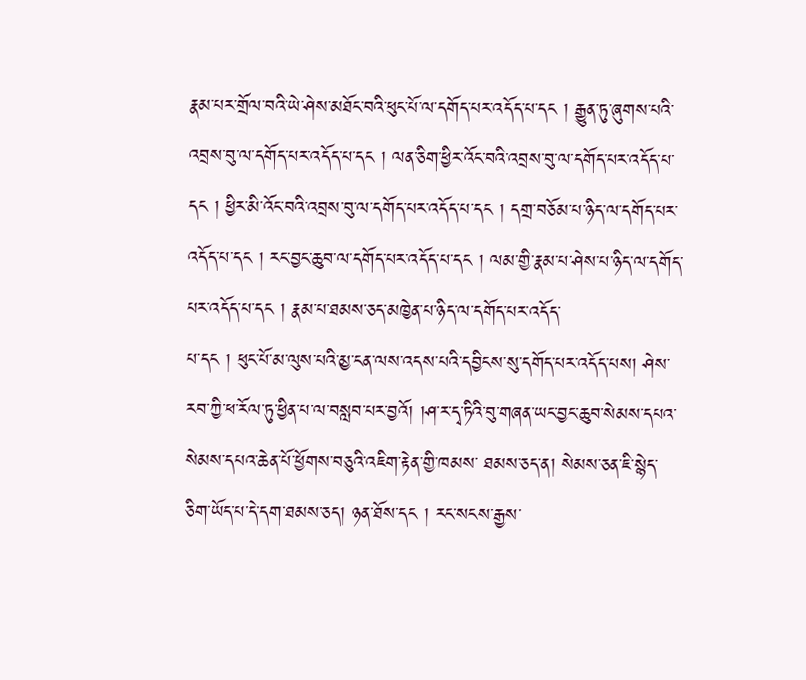རྣམ་པར་གྲོལ་བའི་ཡེ་ཤེས་མཐོང་བའི་ཕུང་པོ་ལ་དགོད་པར་འདོད་པ་དང ། རྒྱུན་ཏུ་ཞུགས་པའི་འབྲས་བུ་ལ་དགོད་པར་འདོད་པ་དང ། ལན་ཅིག་ཕྱིར་འོང་བའི་འབྲས་བུ་ལ་དགོད་པར་འདོད་པ་དང ། ཕྱིར་མི་འོང་བའི་འབྲས་བུ་ལ་དགོད་པར་འདོད་པ་དང ། དགྲ་བཅོམ་པ་ཉིད་ལ་དགོད་པར་འདོད་པ་དང ། རང་བྱང་ཆུབ་ལ་དགོད་པར་འདོད་པ་དང ། ལམ་གྱི་རྣམ་པ་ཤེས་པ་ཉིད་ལ་དགོད་པར་འདོད་པ་དང ། རྣམ་པ་ཐམས་ཅད་མཁྱེན་པ་ཉིད་ལ་དགོད་པར་འདོད་
པ་དང ། ཕུང་པོ་མ་ལུས་པའི་མྱ་ངན་ལས་འདས་པའི་དབྱིངས་སུ་དགོད་པར་འདོད་པས། ཤེས་རབ་ཀྱི་ཕ་རོལ་ཏུ་ཕྱིན་པ་ལ་བསླབ་པར་བྱའོ། །ཤ་ར་དྭ་ཏིའི་བུ་གཞན་ཡང་བྱང་ཆུབ་སེམས་དཔའ་སེམས་དཔའ་ཆེན་པོ་ཕྱོགས་བཅུའི་འཇིག་རྟེན་གྱི་ཁམས་ ཐམས་ཅད་ན། སེམས་ཅན་ཇི་སྙེད་ཅིག་ཡོད་པ་དེ་དག་ཐམས་ཅད། ཉན་ཐོས་དང ། རང་སངས་རྒྱས་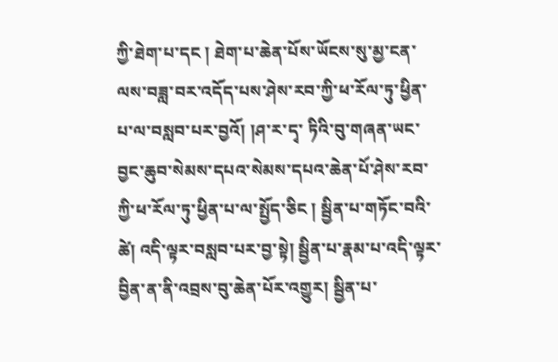ཀྱི་ཐེག་པ་དང ། ཐེག་པ་ཆེན་པོས་ཡོངས་སུ་མྱ་ངན་ལས་བཟླ་བར་འདོད་པས་ཤེས་རབ་ཀྱི་ཕ་རོལ་ཏུ་ཕྱིན་པ་ལ་བསླབ་པར་བྱའོ། །ཤ་ར་དྭ་ ཏིའི་བུ་གཞན་ཡང་བྱང་ཆུབ་སེམས་དཔའ་སེམས་དཔའ་ཆེན་པོ་ཤེས་རབ་ཀྱི་ཕ་རོལ་ཏུ་ཕྱིན་པ་ལ་སྤྱོད་ཅིང ། སྦྱིན་པ་གཏོང་བའི་ཚེ། འདི་ལྟར་བསླབ་པར་བྱ་སྟེ། སྦྱིན་པ་རྣམ་པ་འདི་ལྟར་བྱིན་ན་ནི་འབྲས་བུ་ཆེན་པོར་འགྱུར། སྦྱིན་པ་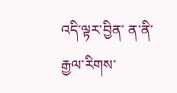འདི་ལྟར་བྱིན་ ན་ནི་རྒྱལ་རིགས་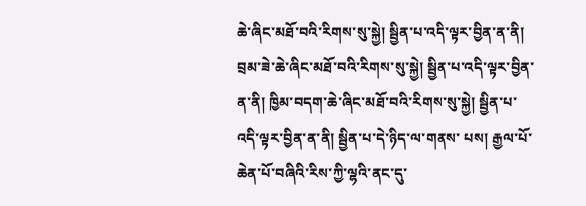ཆེ་ཞིང་མཐོ་བའི་རིགས་སུ་སྐྱེ། སྦྱིན་པ་འདི་ལྟར་བྱིན་ན་ནི། བྲམ་ཟེ་ཆེ་ཞིང་མཐོ་བའི་རིགས་སུ་སྐྱེ། སྦྱིན་པ་འདི་ལྟར་བྱིན་ན་ནི། ཁྱིམ་བདག་ཆེ་ཞིང་མཐོ་བའི་རིགས་སུ་སྐྱེ། སྦྱིན་པ་འདི་ལྟར་བྱིན་ན་ནི། སྦྱིན་པ་དེ་ཉིད་ལ་གནས་ པས། རྒྱལ་པོ་ཆེན་པོ་བཞིའི་རིས་ཀྱི་ལྷའི་ནང་དུ་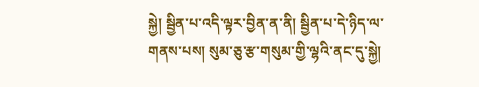སྐྱེ། སྦྱིན་པ་འདི་ལྟར་བྱིན་ན་ནི། སྦྱིན་པ་དེ་ཉིད་ལ་གནས་པས། སུམ་ཅུ་རྩ་གསུམ་གྱི་ལྷའི་ནང་དུ་སྐྱེ།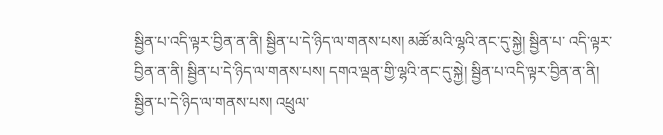སྦྱིན་པ་འདི་ལྟར་བྱིན་ན་ནི། སྦྱིན་པ་དེ་ཉིད་ལ་གནས་པས། མཚོ་མའི་ལྷའི་ནང་དུ་སྐྱེ། སྦྱིན་པ་ འདི་ལྟར་བྱིན་ན་ནི། སྦྱིན་པ་དེ་ཉིད་ལ་གནས་པས། དགའ་ལྡན་གྱི་ལྷའི་ནང་དུ་སྐྱེ། སྦྱིན་པ་འདི་ལྟར་བྱིན་ན་ནི། སྦྱིན་པ་དེ་ཉིད་ལ་གནས་པས། འཕྲུལ་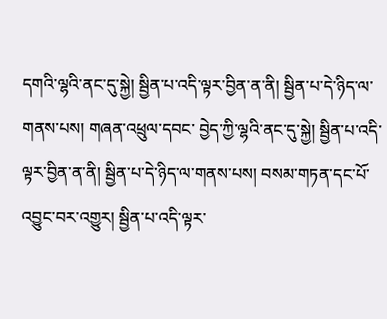དགའི་ལྷའི་ནང་དུ་སྐྱེ། སྦྱིན་པ་འདི་ལྟར་བྱིན་ན་ནི། སྦྱིན་པ་དེ་ཉིད་ལ་གནས་པས། གཞན་འཕྲུལ་དབང་ བྱེད་ཀྱི་ལྷའི་ནང་དུ་སྐྱེ། སྦྱིན་པ་འདི་ལྟར་བྱིན་ན་ནི། སྦྱིན་པ་དེ་ཉིད་ལ་གནས་པས། བསམ་གཏན་དང་པོ་འབྱུང་བར་འགྱུར། སྦྱིན་པ་འདི་ལྟར་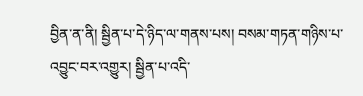བྱིན་ན་ནི། སྦྱིན་པ་དེ་ཉིད་ལ་གནས་པས། བསམ་གཏན་གཉིས་པ་འབྱུང་བར་འགྱུར། སྦྱིན་པ་འདི་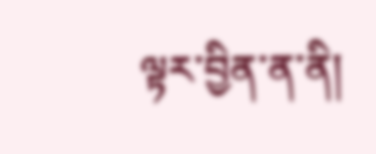ལྟར་བྱིན་ན་ནི།